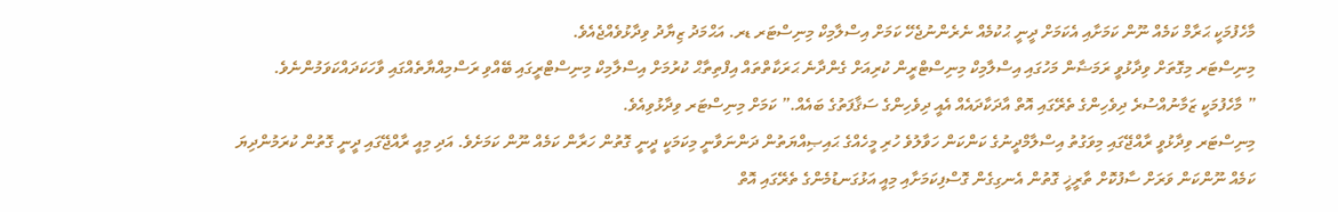މާހެފުމަކީ ޙަރާމް ކަމެއް ނޫން ކަމަށާއި އެކަމަށް ދީނީ ޙުކުމެއް ނެރެންނުޖެހޭ ކަމަށް އިސްލާމިކް މިނިސްޓަރ ޑރ. އަޙްމަދު ޒިޔާދު ވިދާޅުވެއްޖެއެވެ.
މިނިސްޓަރ މިގޮތަށް ވިދާޅުވީ ރަމަޟާން މަހުގައި އިސްލާމިކް މިނިސްޓްރީން ކުރިއަށް ގެންދާނެ ޙަރަކާތްތައް އިފްތިތާޙް ކުރުމަށް އިސްލާމިކް މިނިސްޓްރީގައި ބޭއްވި ރަސްމިއްޔާތެއްގައި ވާހަކަދައްކަވަމުންނެވެ.
” މާހެފުމަކީ ޒަމާނުއްސުރެ ދިވެހިންގެ ތެރޭގައި އޮތް އާދަކާދައެއް އެއީ ދިވެހިންގެ ސަޤާފަތުގެ ބައެއް.” ކަމަށް މިނިސްޓަރ ވިދާޅުވިއެވެ.
މިނިސްޓަރ ވިދާޅުވީ ރާއްޖޭގައި މިވަގުތު އިސްލާމްދީނުގެ ކަންކަން ހަވާލުވެ ހުރި މީހެއްގެ ޙައިޞިއްޔަތުން ދަންނަވާނީ މިކަމަކީ ދީނީ ގޮތުން ހަރާން ކަމެއް ނޫން ކަމަށެވެ. އަދި މިއީ ރާއްޖޭގައި ދީނީ ގޮތުން ކުރަމުންދިޔަ ކަމެއް ނޫންކަން ވަރަށް ސާފުކޮށް ތާރީޚީ ގޮތުން އެނގިގެން ގޮސްފިކަމަށާއި މިއީ އަޅުގަނޑުމެންގެ ތެރޭގައި އޮތް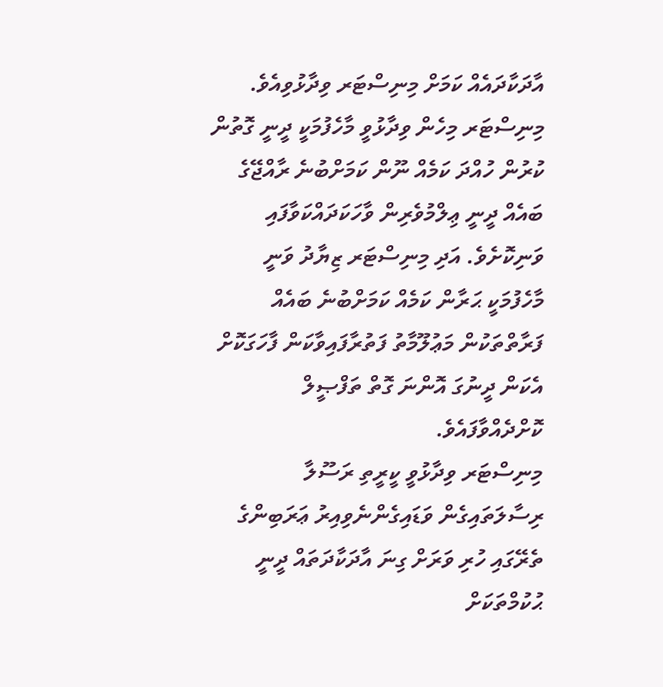އާދަކާދައެއް ކަމަށް މިނިސްޓަރ ވިދާޅުވިއެވެ.
މިނިސްޓަރ މިހެން ވިދާޅުވީ މާހެފުމަކީ ދީނީ ގޮތުން ކުރުން ހުއްދަ ކަމެއް ނޫން ކަމަށްބުނެ ރާއްޖޭގެ ބައެއް ދީނީ ޢިލްމުވެރިން ވާހަކަދައްކަވާފައި ވަނިކޮށެވެ. އަދި މިނިސްޓަރ ޒިޔާދު ވަނީ މާހެފުމަކީ ޙަރާން ކަމެއް ކަމަށްބުނެ ބައެއް ފަރާތްތަކުން މަޢުލޫމާތު ފަތުރާފައިވާކަން ފާހަގަކޮށް އެކަން ދީނުގަ އޮންނަ ގޮތް ތަފްޞީލް ކޮށްދެއްވާފައެވެ.
މިނިސްޓަރ ވިދާޅުވީ ކީރީތި ރަސޫލާ ރިސާލަތައިގެން ވަޑައިގެންނެވިއިރު ޢަރަބިންގެ ތެރޭގައި ހުރި ވަރަށް ގިނަ އާދަކާދަތައް ދީނީ ޙުކުމްތަކަށް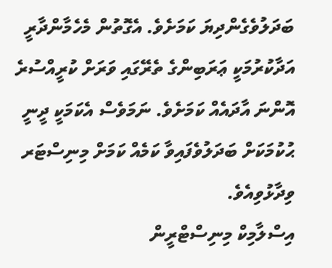ބަދަލުވެގެންދިޔަ ކަމަށެވެ. އެގޮތުން މެހެމާންދާރީ އަދާކުރުމަކީ ޢަރަބިންގެ ތެރޭގައި ވަރަށް ކުރީއްސުރެ އޮންނަ އާދައެއް ކަމަށެވެ. ނަމަވެސް އެކަމަކީ ދީނީ ޙުކުމަކަށް ބަދަލުވެފައިވާ ކަމެއް ކަމަށް މިނިސްޓަރ ވިދާޅުވިއެވެ.
އިސްލާމިކް މިނިސްޓްރީން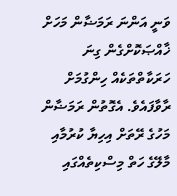ވަނީ އަންނަ ރަމަޟާން މަހަށް ޚާއްޞަކޮށްގެން ގިނަ ހަރަކާތްތަކެއް ހިންގުމަށް ރާވާފައެވެ. އެގޮތުން ރަމަޟާން މަހުގެ ރޭތަށް އިހިޔާ ކުރުމާއި މާލޭގެ ހަތް މިސްކިތެއްގައި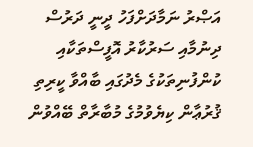އަޞްރު ނަމާދަށްފަހު ދީނީ ދަރުސް ދިނުމާއި ސަރުކާރު އޮފީސްތަކާއި ކުންފުނިތަކުގެ މެދުގައި ބާއްވާ ކީރިތި ޤުރުޢާން ކިޔެވުމުގެ މުބާރާތް ބޭއްވުން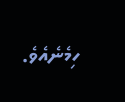ހިމެނެއެވެ.